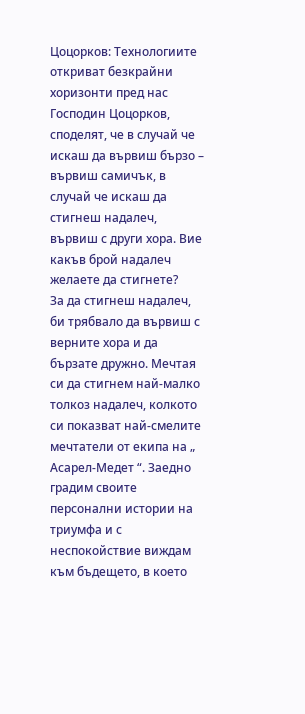Цоцорков: Технологиите откриват безкрайни хоризонти пред нас
Господин Цоцорков, споделят, че в случай че искаш да вървиш бързо – вървиш самичък, в случай че искаш да стигнеш надалеч, вървиш с други хора. Вие какъв брой надалеч желаете да стигнете?
За да стигнеш надалеч, би трябвало да вървиш с верните хора и да бързате дружно. Мечтая си да стигнем най-малко толкоз надалеч, колкото си показват най-смелите мечтатели от екипа на „ Асарел-Медет “. Заедно градим своите персонални истории на триумфа и с неспокойствие виждам към бъдещето, в което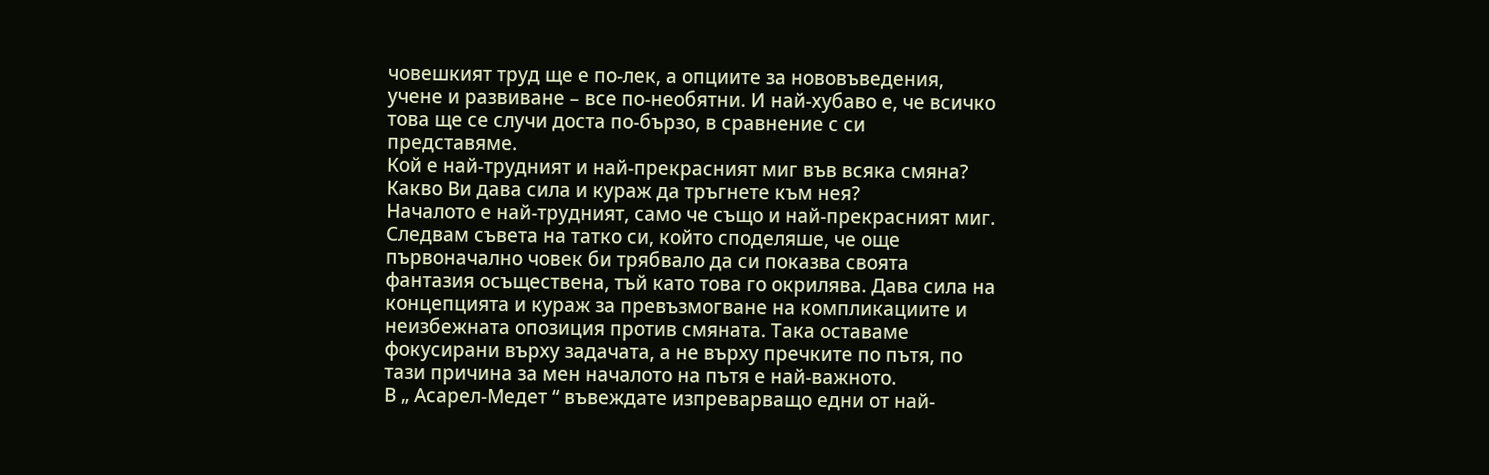човешкият труд ще е по-лек, а опциите за нововъведения, учене и развиване – все по-необятни. И най-хубаво е, че всичко това ще се случи доста по-бързо, в сравнение с си представяме.
Кой е най-трудният и най-прекрасният миг във всяка смяна? Какво Ви дава сила и кураж да тръгнете към нея?
Началото е най-трудният, само че също и най-прекрасният миг. Следвам съвета на татко си, който споделяше, че още първоначално човек би трябвало да си показва своята фантазия осъществена, тъй като това го окрилява. Дава сила на концепцията и кураж за превъзмогване на компликациите и неизбежната опозиция против смяната. Така оставаме фокусирани върху задачата, а не върху пречките по пътя, по тази причина за мен началото на пътя е най-важното.
В „ Асарел-Медет “ въвеждате изпреварващо едни от най-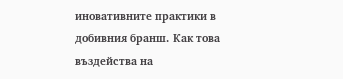иновативните практики в добивния бранш. Как това въздейства на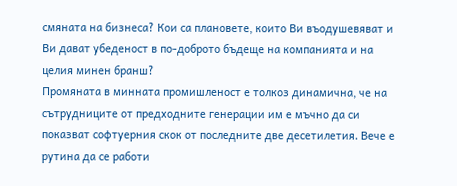смяната на бизнеса? Кои са плановете, които Ви въодушевяват и Ви дават убеденост в по-доброто бъдеще на компанията и на целия минен бранш?
Промяната в минната промишленост е толкоз динамична, че на сътрудниците от предходните генерации им е мъчно да си показват софтуерния скок от последните две десетилетия. Вече е рутина да се работи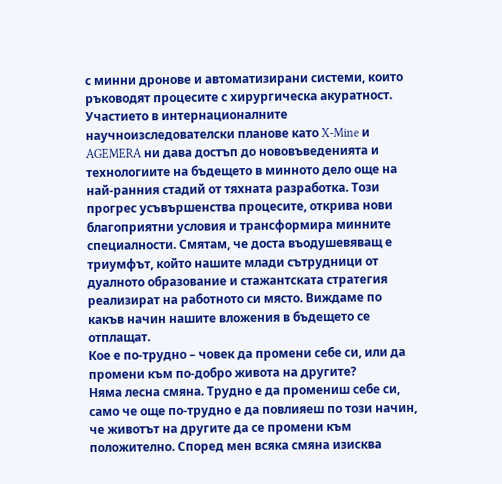с минни дронове и автоматизирани системи, които ръководят процесите с хирургическа акуратност. Участието в интернационалните научноизследователски планове като X-Mine и AGEMERA ни дава достъп до нововъведенията и технологиите на бъдещето в минното дело още на най-ранния стадий от тяхната разработка. Този прогрес усъвършенства процесите, открива нови благоприятни условия и трансформира минните специалности. Смятам, че доста въодушевяващ е триумфът, който нашите млади сътрудници от дуалното образование и стажантската стратегия реализират на работното си място. Виждаме по какъв начин нашите вложения в бъдещето се отплащат.
Кое е по-трудно – човек да промени себе си, или да промени към по-добро живота на другите?
Няма лесна смяна. Трудно е да промениш себе си, само че още по-трудно е да повлияеш по този начин, че животът на другите да се промени към положително. Според мен всяка смяна изисква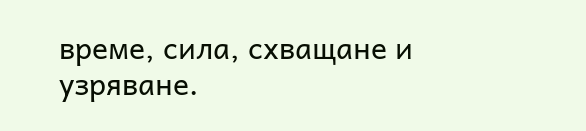време, сила, схващане и узряване.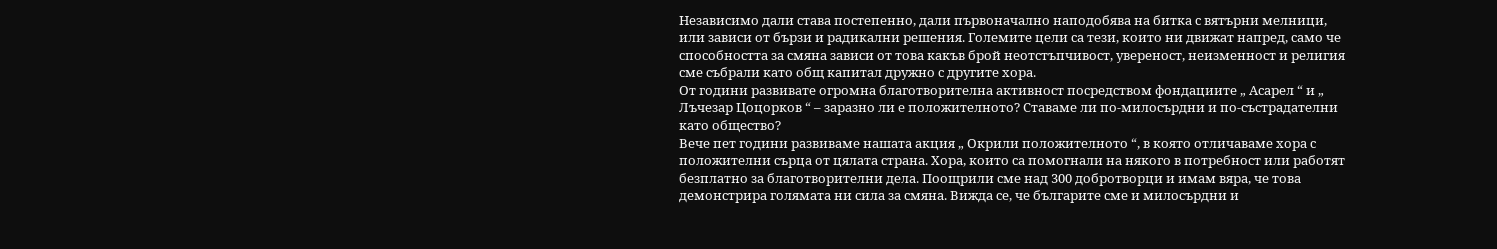Независимо дали става постепенно, дали първоначално наподобява на битка с вятърни мелници, или зависи от бързи и радикални решения. Големите цели са тези, които ни движат напред, само че способността за смяна зависи от това какъв брой неотстъпчивост, увереност, неизменност и религия сме събрали като общ капитал дружно с другите хора.
От години развивате огромна благотворителна активност посредством фондациите „ Асарел “ и „ Лъчезар Цоцорков “ – заразно ли е положителното? Ставаме ли по-милосърдни и по-състрадателни като общество?
Вече пет години развиваме нашата акция „ Окрили положителното “, в която отличаваме хора с положителни сърца от цялата страна. Хора, които са помогнали на някого в потребност или работят безплатно за благотворителни дела. Поощрили сме над 300 добротворци и имам вяра, че това демонстрира голямата ни сила за смяна. Вижда се, че българите сме и милосърдни и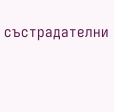състрадателни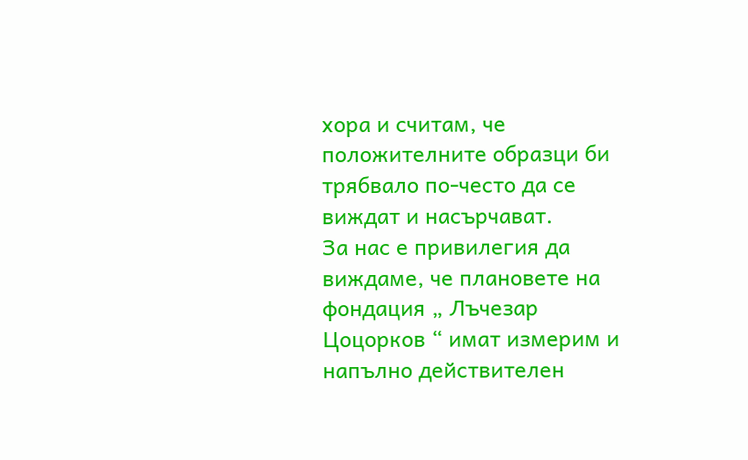хора и считам, че положителните образци би трябвало по-често да се виждат и насърчават.
За нас е привилегия да виждаме, че плановете на фондация „ Лъчезар Цоцорков “ имат измерим и напълно действителен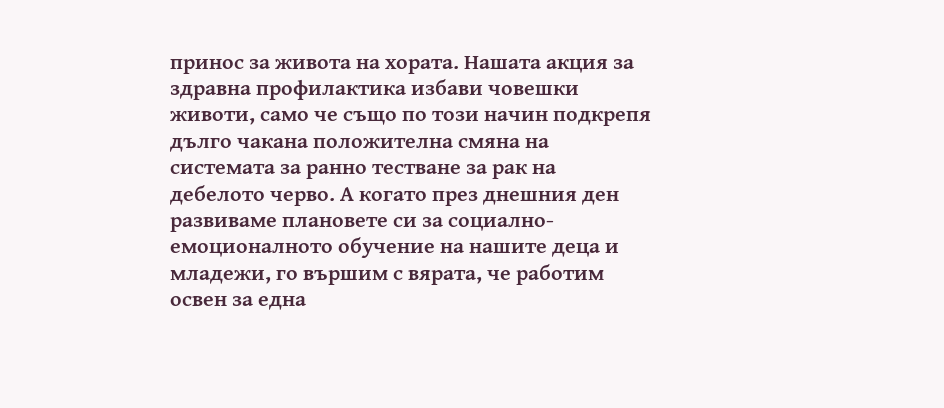принос за живота на хората. Нашата акция за здравна профилактика избави човешки животи, само че също по този начин подкрепя дълго чакана положителна смяна на системата за ранно тестване за рак на дебелото черво. А когато през днешния ден развиваме плановете си за социално-емоционалното обучение на нашите деца и младежи, го вършим с вярата, че работим освен за една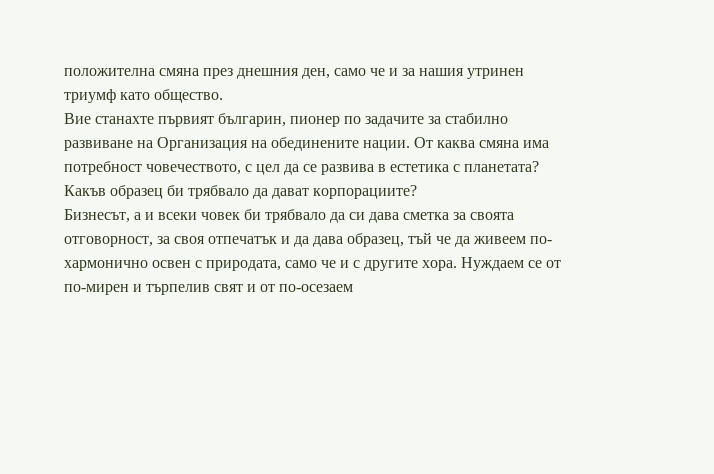положителна смяна през днешния ден, само че и за нашия утринен триумф като общество.
Вие станахте първият българин, пионер по задачите за стабилно развиване на Организация на обединените нации. От каква смяна има потребност човечеството, с цел да се развива в естетика с планетата? Какъв образец би трябвало да дават корпорациите?
Бизнесът, а и всеки човек би трябвало да си дава сметка за своята отговорност, за своя отпечатък и да дава образец, тъй че да живеем по-хармонично освен с природата, само че и с другите хора. Нуждаем се от по-мирен и търпелив свят и от по-осезаем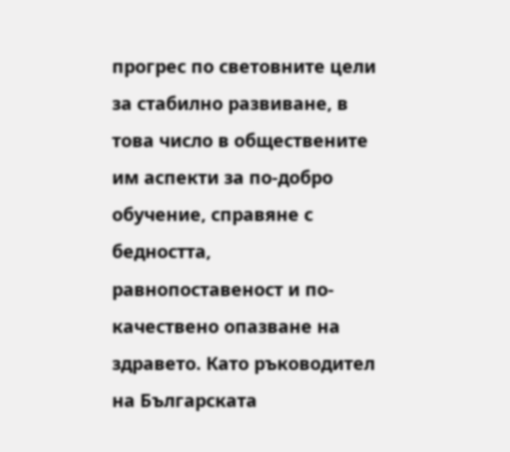прогрес по световните цели за стабилно развиване, в това число в обществените им аспекти за по-добро обучение, справяне с бедността, равнопоставеност и по-качествено опазване на здравето. Като ръководител на Българската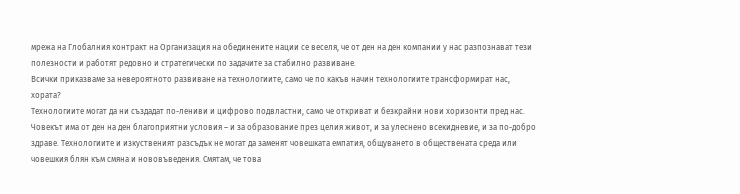мрежа на Глобалния контракт на Организация на обединените нации се веселя, че от ден на ден компании у нас разпознават тези полезности и работят редовно и стратегически по задачите за стабилно развиване.
Всички приказваме за невероятното развиване на технологиите, само че по какъв начин технологиите трансформират нас, хората?
Технологиите могат да ни създадат по-лениви и цифрово подвластни, само че откриват и безкрайни нови хоризонти пред нас. Човекът има от ден на ден благоприятни условия – и за образование през целия живот, и за улеснено всекидневие, и за по-добро здраве. Технологиите и изкуственият разсъдък не могат да заменят човешката емпатия, общуването в обществената среда или човешкия блян към смяна и нововъведения. Смятам, че това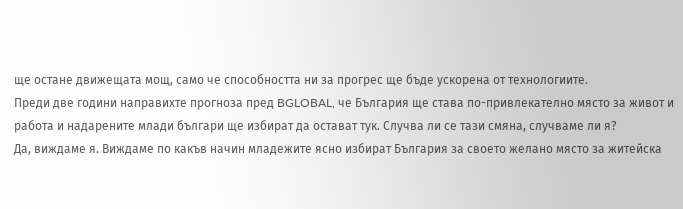ще остане движещата мощ, само че способността ни за прогрес ще бъде ускорена от технологиите.
Преди две години направихте прогноза пред BGLOBAL, че България ще става по-привлекателно място за живот и работа и надарените млади българи ще избират да остават тук. Случва ли се тази смяна, случваме ли я?
Да, виждаме я. Виждаме по какъв начин младежите ясно избират България за своето желано място за житейска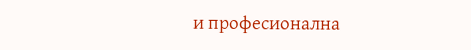и професионална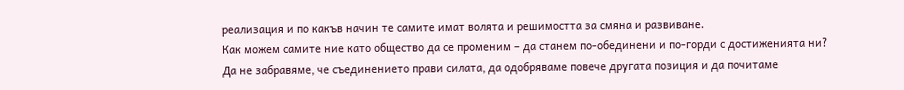реализация и по какъв начин те самите имат волята и решимостта за смяна и развиване.
Как можем самите ние като общество да се променим – да станем по-обединени и по-горди с достиженията ни?
Да не забравяме, че съединението прави силата, да одобряваме повече другата позиция и да почитаме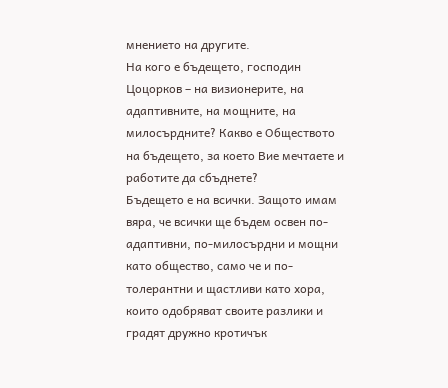мнението на другите.
На кого е бъдещето, господин Цоцорков – на визионерите, на адаптивните, на мощните, на милосърдните? Какво е Обществото на бъдещето, за което Вие мечтаете и работите да сбъднете?
Бъдещето е на всички. Защото имам вяра, че всички ще бъдем освен по-адаптивни, по-милосърдни и мощни като общество, само че и по-толерантни и щастливи като хора, които одобряват своите разлики и градят дружно кротичък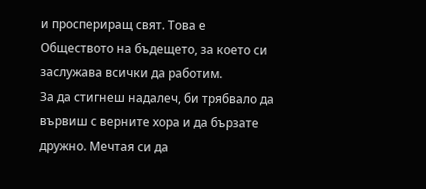и проспериращ свят. Това е Обществото на бъдещето, за което си заслужава всички да работим.
За да стигнеш надалеч, би трябвало да вървиш с верните хора и да бързате дружно. Мечтая си да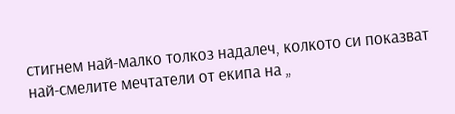стигнем най-малко толкоз надалеч, колкото си показват най-смелите мечтатели от екипа на „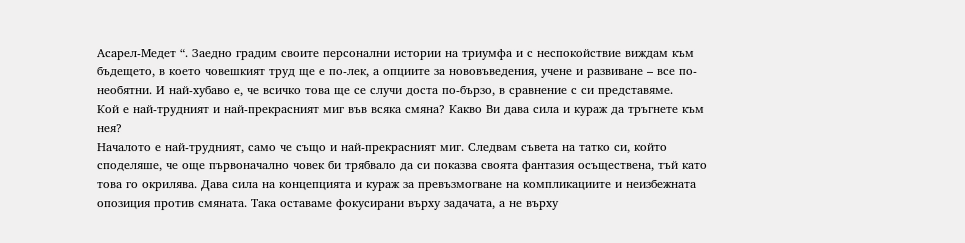Асарел-Медет “. Заедно градим своите персонални истории на триумфа и с неспокойствие виждам към бъдещето, в което човешкият труд ще е по-лек, а опциите за нововъведения, учене и развиване – все по-необятни. И най-хубаво е, че всичко това ще се случи доста по-бързо, в сравнение с си представяме.
Кой е най-трудният и най-прекрасният миг във всяка смяна? Какво Ви дава сила и кураж да тръгнете към нея?
Началото е най-трудният, само че също и най-прекрасният миг. Следвам съвета на татко си, който споделяше, че още първоначално човек би трябвало да си показва своята фантазия осъществена, тъй като това го окрилява. Дава сила на концепцията и кураж за превъзмогване на компликациите и неизбежната опозиция против смяната. Така оставаме фокусирани върху задачата, а не върху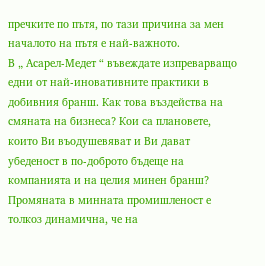пречките по пътя, по тази причина за мен началото на пътя е най-важното.
В „ Асарел-Медет “ въвеждате изпреварващо едни от най-иновативните практики в добивния бранш. Как това въздейства на смяната на бизнеса? Кои са плановете, които Ви въодушевяват и Ви дават убеденост в по-доброто бъдеще на компанията и на целия минен бранш?
Промяната в минната промишленост е толкоз динамична, че на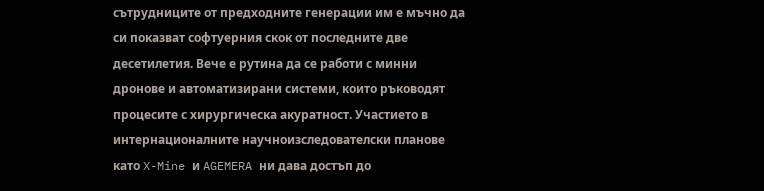сътрудниците от предходните генерации им е мъчно да си показват софтуерния скок от последните две десетилетия. Вече е рутина да се работи с минни дронове и автоматизирани системи, които ръководят процесите с хирургическа акуратност. Участието в интернационалните научноизследователски планове като X-Mine и AGEMERA ни дава достъп до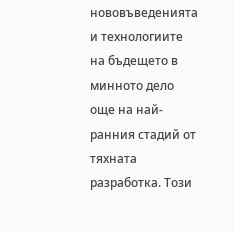нововъведенията и технологиите на бъдещето в минното дело още на най-ранния стадий от тяхната разработка. Този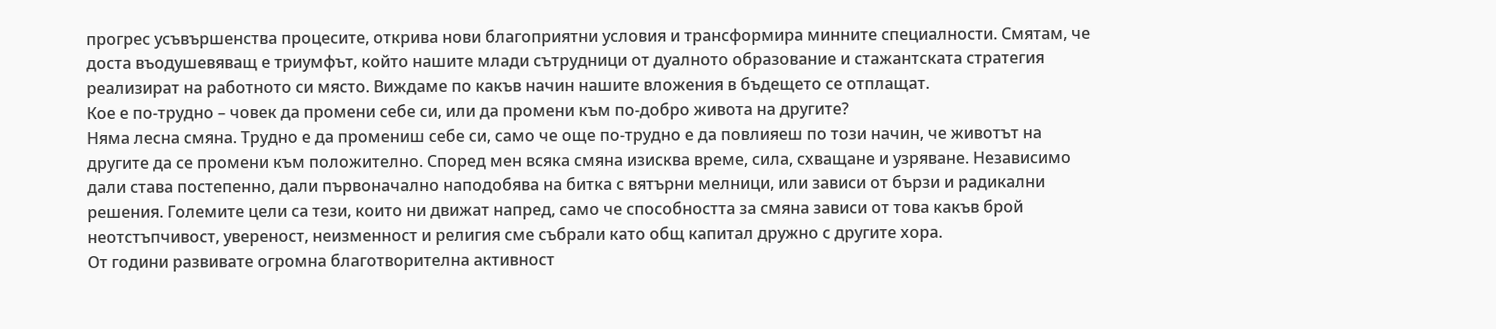прогрес усъвършенства процесите, открива нови благоприятни условия и трансформира минните специалности. Смятам, че доста въодушевяващ е триумфът, който нашите млади сътрудници от дуалното образование и стажантската стратегия реализират на работното си място. Виждаме по какъв начин нашите вложения в бъдещето се отплащат.
Кое е по-трудно – човек да промени себе си, или да промени към по-добро живота на другите?
Няма лесна смяна. Трудно е да промениш себе си, само че още по-трудно е да повлияеш по този начин, че животът на другите да се промени към положително. Според мен всяка смяна изисква време, сила, схващане и узряване. Независимо дали става постепенно, дали първоначално наподобява на битка с вятърни мелници, или зависи от бързи и радикални решения. Големите цели са тези, които ни движат напред, само че способността за смяна зависи от това какъв брой неотстъпчивост, увереност, неизменност и религия сме събрали като общ капитал дружно с другите хора.
От години развивате огромна благотворителна активност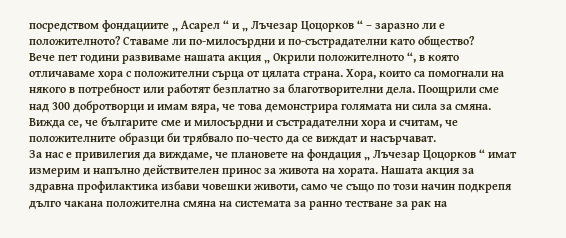посредством фондациите „ Асарел “ и „ Лъчезар Цоцорков “ – заразно ли е положителното? Ставаме ли по-милосърдни и по-състрадателни като общество?
Вече пет години развиваме нашата акция „ Окрили положителното “, в която отличаваме хора с положителни сърца от цялата страна. Хора, които са помогнали на някого в потребност или работят безплатно за благотворителни дела. Поощрили сме над 300 добротворци и имам вяра, че това демонстрира голямата ни сила за смяна. Вижда се, че българите сме и милосърдни и състрадателни хора и считам, че положителните образци би трябвало по-често да се виждат и насърчават.
За нас е привилегия да виждаме, че плановете на фондация „ Лъчезар Цоцорков “ имат измерим и напълно действителен принос за живота на хората. Нашата акция за здравна профилактика избави човешки животи, само че също по този начин подкрепя дълго чакана положителна смяна на системата за ранно тестване за рак на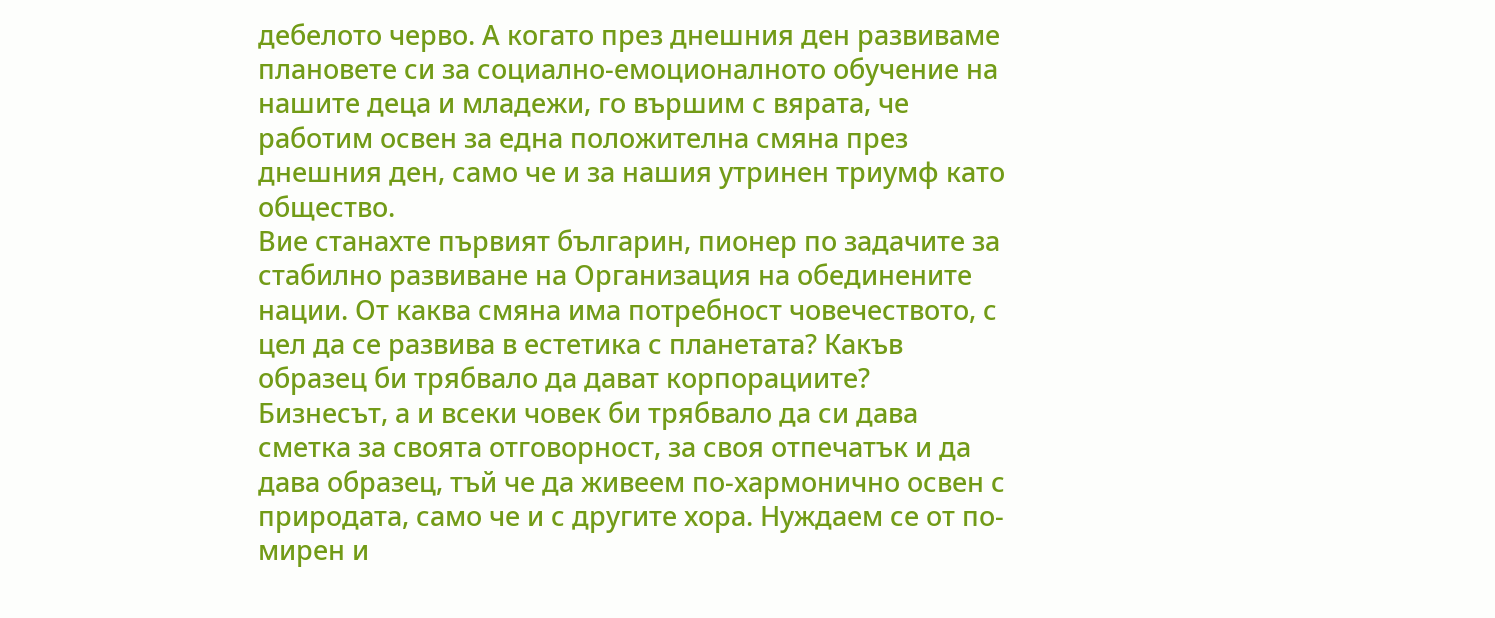дебелото черво. А когато през днешния ден развиваме плановете си за социално-емоционалното обучение на нашите деца и младежи, го вършим с вярата, че работим освен за една положителна смяна през днешния ден, само че и за нашия утринен триумф като общество.
Вие станахте първият българин, пионер по задачите за стабилно развиване на Организация на обединените нации. От каква смяна има потребност човечеството, с цел да се развива в естетика с планетата? Какъв образец би трябвало да дават корпорациите?
Бизнесът, а и всеки човек би трябвало да си дава сметка за своята отговорност, за своя отпечатък и да дава образец, тъй че да живеем по-хармонично освен с природата, само че и с другите хора. Нуждаем се от по-мирен и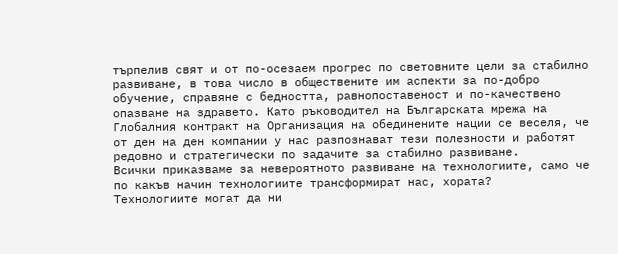търпелив свят и от по-осезаем прогрес по световните цели за стабилно развиване, в това число в обществените им аспекти за по-добро обучение, справяне с бедността, равнопоставеност и по-качествено опазване на здравето. Като ръководител на Българската мрежа на Глобалния контракт на Организация на обединените нации се веселя, че от ден на ден компании у нас разпознават тези полезности и работят редовно и стратегически по задачите за стабилно развиване.
Всички приказваме за невероятното развиване на технологиите, само че по какъв начин технологиите трансформират нас, хората?
Технологиите могат да ни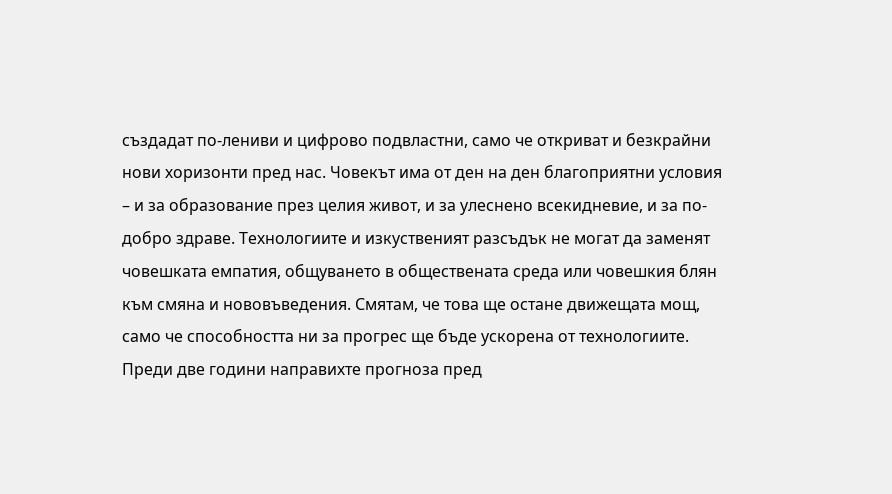създадат по-лениви и цифрово подвластни, само че откриват и безкрайни нови хоризонти пред нас. Човекът има от ден на ден благоприятни условия – и за образование през целия живот, и за улеснено всекидневие, и за по-добро здраве. Технологиите и изкуственият разсъдък не могат да заменят човешката емпатия, общуването в обществената среда или човешкия блян към смяна и нововъведения. Смятам, че това ще остане движещата мощ, само че способността ни за прогрес ще бъде ускорена от технологиите.
Преди две години направихте прогноза пред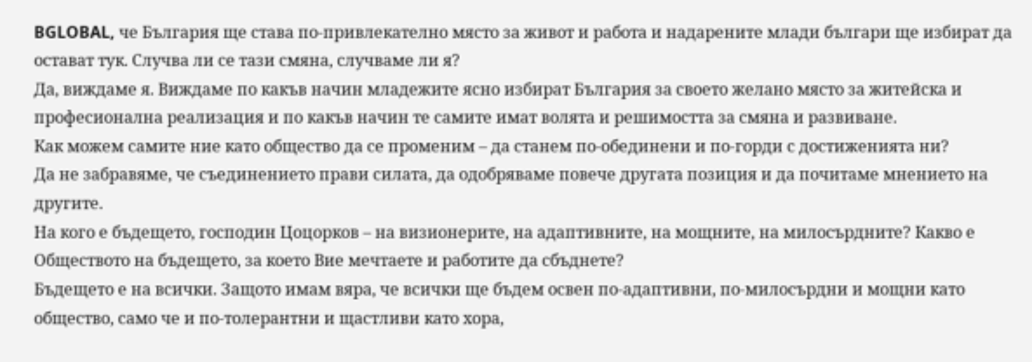BGLOBAL, че България ще става по-привлекателно място за живот и работа и надарените млади българи ще избират да остават тук. Случва ли се тази смяна, случваме ли я?
Да, виждаме я. Виждаме по какъв начин младежите ясно избират България за своето желано място за житейска и професионална реализация и по какъв начин те самите имат волята и решимостта за смяна и развиване.
Как можем самите ние като общество да се променим – да станем по-обединени и по-горди с достиженията ни?
Да не забравяме, че съединението прави силата, да одобряваме повече другата позиция и да почитаме мнението на другите.
На кого е бъдещето, господин Цоцорков – на визионерите, на адаптивните, на мощните, на милосърдните? Какво е Обществото на бъдещето, за което Вие мечтаете и работите да сбъднете?
Бъдещето е на всички. Защото имам вяра, че всички ще бъдем освен по-адаптивни, по-милосърдни и мощни като общество, само че и по-толерантни и щастливи като хора,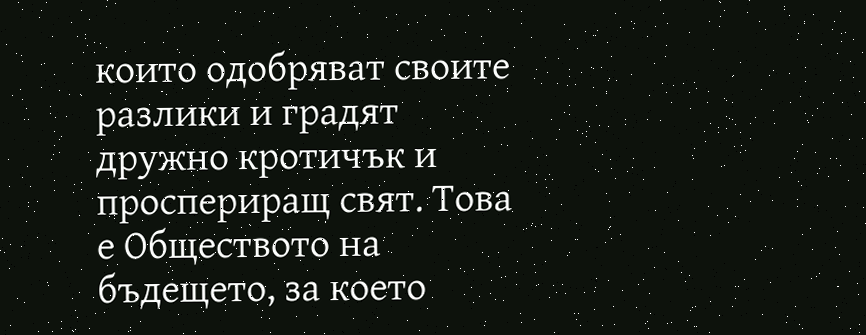които одобряват своите разлики и градят дружно кротичък и проспериращ свят. Това е Обществото на бъдещето, за което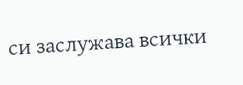си заслужава всички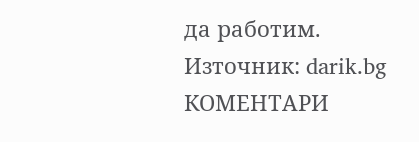да работим.
Източник: darik.bg
КОМЕНТАРИ